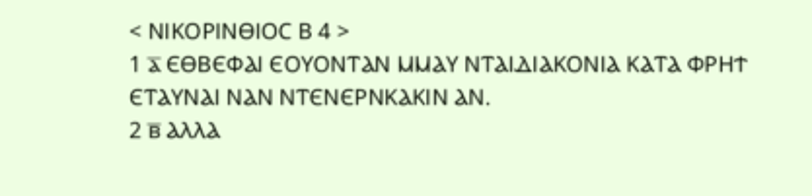< ⲚⲒⲔⲞⲢⲒⲚⲐⲒⲞⲤ Ⲃ 4 >
1 ⲁ̅ ⲈⲐⲂⲈⲪⲀⲒ ⲈⲞⲨⲞⲚⲦⲀⲚ ⲘⲘⲀⲨ ⲚⲦⲀⲒⲆⲒⲀⲔⲞⲚⲒⲀ ⲔⲀⲦⲀ ⲪⲢⲎϮ ⲈⲦⲀⲨⲚⲀⲒ ⲚⲀⲚ ⲚⲦⲈⲚⲈⲢⲚⲔⲀⲔⲒⲚ ⲀⲚ.
2 ⲃ̅ ⲀⲖⲖⲀ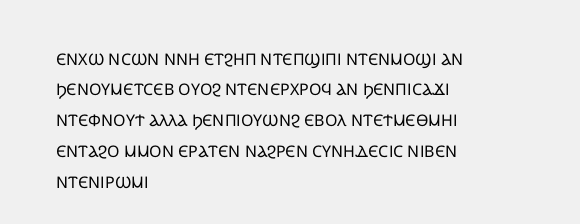ⲈⲚⲬⲰ ⲚⲤⲰⲚ ⲚⲚⲎ ⲈⲦϨⲎⲠ ⲚⲦⲈⲠϢⲒⲠⲒ ⲚⲦⲈⲚⲘⲞϢⲒ ⲀⲚ ϦⲈⲚⲞⲨⲘⲈⲦⲤⲈⲂ ⲞⲨⲞϨ ⲚⲦⲈⲚⲈⲢⲬⲢⲞϤ ⲀⲚ ϦⲈⲚⲠⲒⲤⲀϪⲒ ⲚⲦⲈⲪⲚⲞⲨϮ ⲀⲖⲖⲀ ϦⲈⲚⲠⲒⲞⲨⲰⲚϨ ⲈⲂⲞⲖ ⲚⲦⲈϮⲘⲈⲐⲘⲎⲒ ⲈⲚⲦⲀϨⲞ ⲘⲘⲞⲚ ⲈⲢⲀⲦⲈⲚ ⲚⲀϨⲢⲈⲚ ⲤⲨⲚⲎⲆⲈⲤⲒⲤ ⲚⲒⲂⲈⲚ ⲚⲦⲈⲚⲒⲢⲰⲘⲒ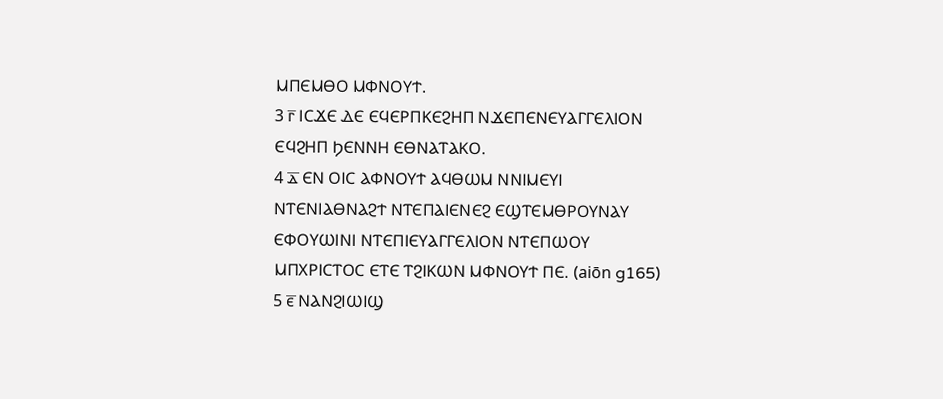ⲘⲠⲈⲘⲐⲞ ⲘⲪⲚⲞⲨϮ.
3 ⲅ̅ ⲒⲤϪⲈ ⲆⲈ ⲈϤⲈⲢⲠⲔⲈϨⲎⲠ ⲚϪⲈⲠⲈⲚⲈⲨⲀⲄⲄⲈⲖⲒⲞⲚ ⲈϤϨⲎⲠ ϦⲈⲚⲚⲎ ⲈⲐⲚⲀⲦⲀⲔⲞ.
4 ⲇ̅ ⲈⲚ ⲞⲒⲤ ⲀⲪⲚⲞⲨϮ ⲀϤⲐⲰⲘ ⲚⲚⲒⲘⲈⲨⲒ ⲚⲦⲈⲚⲒⲀⲐⲚⲀϨϮ ⲚⲦⲈⲠⲀⲒⲈⲚⲈϨ ⲈϢⲦⲈⲘⲐⲢⲞⲨⲚⲀⲨ ⲈⲪⲞⲨⲰⲒⲚⲒ ⲚⲦⲈⲠⲒⲈⲨⲀⲄⲄⲈⲖⲒⲞⲚ ⲚⲦⲈⲠⲰⲞⲨ ⲘⲠⲬⲢⲒⲤⲦⲞⲤ ⲈⲦⲈ ⲦϨⲒⲔⲰⲚ ⲘⲪⲚⲞⲨϮ ⲠⲈ. (aiōn g165)
5 ⲉ̅ ⲚⲀⲚϨⲒⲰⲒϢ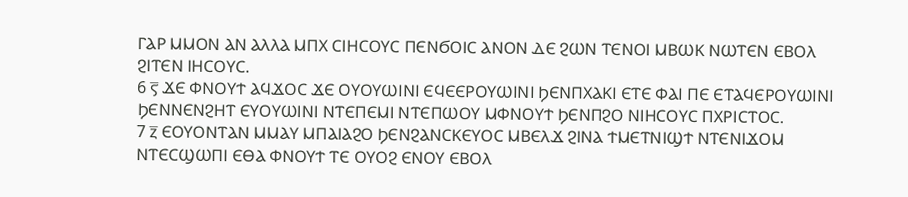ⲄⲀⲢ ⲘⲘⲞⲚ ⲀⲚ ⲀⲖⲖⲀ ⲘⲠⲬ ⲤⲒⲎⲤⲞⲨⲤ ⲠⲈⲚϬⲞⲒⲤ ⲀⲚⲞⲚ ⲆⲈ ϨⲰⲚ ⲦⲈⲚⲞⲒ ⲘⲂⲰⲔ ⲚⲰⲦⲈⲚ ⲈⲂⲞⲖ ϨⲒⲦⲈⲚ ⲒⲎⲤⲞⲨⲤ.
6 ⲋ̅ ϪⲈ ⲪⲚⲞⲨϮ ⲀϤϪⲞⲤ ϪⲈ ⲞⲨⲞⲨⲰⲒⲚⲒ ⲈϤⲈⲈⲢⲞⲨⲰⲒⲚⲒ ϦⲈⲚⲠⲬⲀⲔⲒ ⲈⲦⲈ ⲪⲀⲒ ⲠⲈ ⲈⲦⲀϤⲈⲢⲞⲨⲰⲒⲚⲒ ϦⲈⲚⲚⲈⲚϨⲎⲦ ⲈⲨⲞⲨⲰⲒⲚⲒ ⲚⲦⲈⲠⲈⲘⲒ ⲚⲦⲈⲠⲰⲞⲨ ⲘⲪⲚⲞⲨϮ ϦⲈⲚⲠϨⲞ ⲚⲒⲎⲤⲞⲨⲤ ⲠⲬⲢⲒⲤⲦⲞⲤ.
7 ⲍ̅ ⲈⲞⲨⲞⲚⲦⲀⲚ ⲘⲘⲀⲨ ⲘⲠⲀⲒⲀϨⲞ ϦⲈⲚϨⲀⲚⲤⲔⲈⲨⲞⲤ ⲘⲂⲈⲖϪ ϨⲒⲚⲀ ϮⲘⲈⲦⲚⲒϢϮ ⲚⲦⲈⲚⲒϪⲞⲘ ⲚⲦⲈⲤϢⲰⲠⲒ ⲈⲐⲀ ⲪⲚⲞⲨϮ ⲦⲈ ⲞⲨⲞϨ ⲈⲚⲞⲨ ⲈⲂⲞⲖ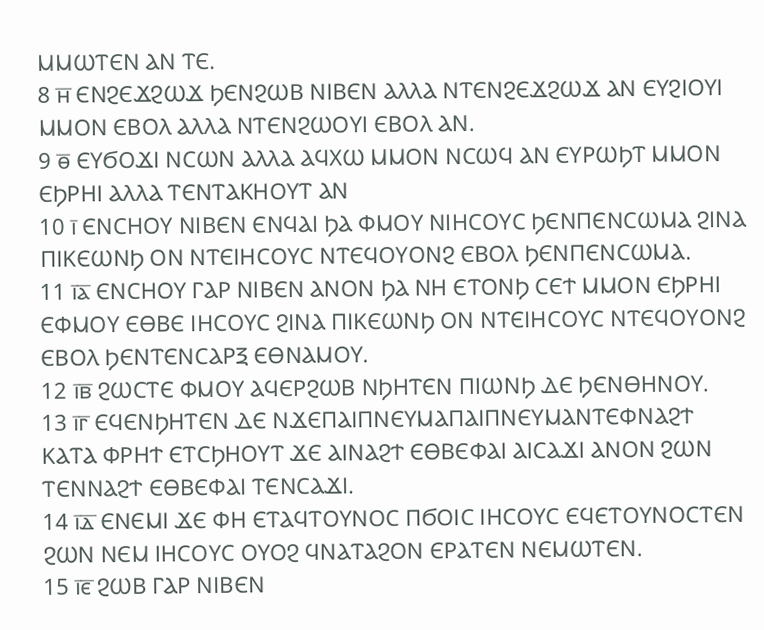ⲘⲘⲰⲦⲈⲚ ⲀⲚ ⲦⲈ.
8 ⲏ̅ ⲈⲚϨⲈϪϨⲰϪ ϦⲈⲚϨⲰⲂ ⲚⲒⲂⲈⲚ ⲀⲖⲖⲀ ⲚⲦⲈⲚϨⲈϪϨⲰϪ ⲀⲚ ⲈⲨϨⲒⲞⲨⲒ ⲘⲘⲞⲚ ⲈⲂⲞⲖ ⲀⲖⲖⲀ ⲚⲦⲈⲚϨⲰⲞⲨⲒ ⲈⲂⲞⲖ ⲀⲚ.
9 ⲑ̅ ⲈⲨϬⲞϪⲒ ⲚⲤⲰⲚ ⲀⲖⲖⲀ ⲀϤⲬⲰ ⲘⲘⲞⲚ ⲚⲤⲰϤ ⲀⲚ ⲈⲨⲢⲰϦⲦ ⲘⲘⲞⲚ ⲈϦⲢⲎⲒ ⲀⲖⲖⲀ ⲦⲈⲚⲦⲀⲔⲎⲞⲨⲦ ⲀⲚ
10 ⲓ̅ ⲈⲚⲤⲎⲞⲨ ⲚⲒⲂⲈⲚ ⲈⲚϤⲀⲒ ϦⲀ ⲪⲘⲞⲨ ⲚⲒⲎⲤⲞⲨⲤ ϦⲈⲚⲠⲈⲚⲤⲰⲘⲀ ϨⲒⲚⲀ ⲠⲒⲔⲈⲰⲚϦ ⲞⲚ ⲚⲦⲈⲒⲎⲤⲞⲨⲤ ⲚⲦⲈϤⲞⲨⲞⲚϨ ⲈⲂⲞⲖ ϦⲈⲚⲠⲈⲚⲤⲰⲘⲀ.
11 ⲓ̅ⲁ̅ ⲈⲚⲤⲎⲞⲨ ⲄⲀⲢ ⲚⲒⲂⲈⲚ ⲀⲚⲞⲚ ϦⲀ ⲚⲎ ⲈⲦⲞⲚϦ ⲤⲈϮ ⲘⲘⲞⲚ ⲈϦⲢⲎⲒ ⲈⲪⲘⲞⲨ ⲈⲐⲂⲈ ⲒⲎⲤⲞⲨⲤ ϨⲒⲚⲀ ⲠⲒⲔⲈⲰⲚϦ ⲞⲚ ⲚⲦⲈⲒⲎⲤⲞⲨⲤ ⲚⲦⲈϤⲞⲨⲞⲚϨ ⲈⲂⲞⲖ ϦⲈⲚⲦⲈⲚⲤⲀⲢⲜ ⲈⲐⲚⲀⲘⲞⲨ.
12 ⲓ̅ⲃ̅ ϨⲰⲤⲦⲈ ⲪⲘⲞⲨ ⲀϤⲈⲢϨⲰⲂ ⲚϦⲎⲦⲈⲚ ⲠⲒⲰⲚϦ ⲆⲈ ϦⲈⲚⲐⲎⲚⲞⲨ.
13 ⲓ̅ⲅ̅ ⲈϤⲈⲚϦⲎⲦⲈⲚ ⲆⲈ ⲚϪⲈⲠⲀⲒⲠⲚⲈⲨⲘⲀⲠⲀⲒⲠⲚⲈⲨⲘⲀⲚⲦⲈⲪⲚⲀϨϮ ⲔⲀⲦⲀ ⲪⲢⲎϮ ⲈⲦⲤϦⲎⲞⲨⲦ ϪⲈ ⲀⲒⲚⲀϨϮ ⲈⲐⲂⲈⲪⲀⲒ ⲀⲒⲤⲀϪⲒ ⲀⲚⲞⲚ ϨⲰⲚ ⲦⲈⲚⲚⲀϨϮ ⲈⲐⲂⲈⲪⲀⲒ ⲦⲈⲚⲤⲀϪⲒ.
14 ⲓ̅ⲇ̅ ⲈⲚⲈⲘⲒ ϪⲈ ⲪⲎ ⲈⲦⲀϤⲦⲞⲨⲚⲞⲤ ⲠϬⲞⲒⲤ ⲒⲎⲤⲞⲨⲤ ⲈϤⲈⲦⲞⲨⲚⲞⲤⲦⲈⲚ ϨⲰⲚ ⲚⲈⲘ ⲒⲎⲤⲞⲨⲤ ⲞⲨⲞϨ ϤⲚⲀⲦⲀϨⲞⲚ ⲈⲢⲀⲦⲈⲚ ⲚⲈⲘⲰⲦⲈⲚ.
15 ⲓ̅ⲉ̅ ϨⲰⲂ ⲄⲀⲢ ⲚⲒⲂⲈⲚ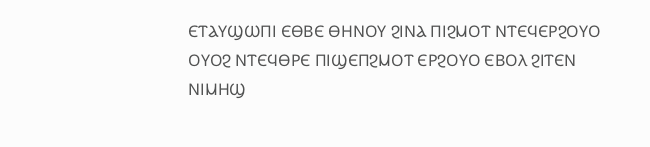ⲈⲦⲀⲨϢⲰⲠⲒ ⲈⲐⲂⲈ ⲐⲎⲚⲞⲨ ϨⲒⲚⲀ ⲠⲒϨⲘⲞⲦ ⲚⲦⲈϤⲈⲢϨⲞⲨⲞ ⲞⲨⲞϨ ⲚⲦⲈϤⲐⲢⲈ ⲠⲒϢⲈⲠϨⲘⲞⲦ ⲈⲢϨⲞⲨⲞ ⲈⲂⲞⲖ ϨⲒⲦⲈⲚ ⲚⲒⲘⲎϢ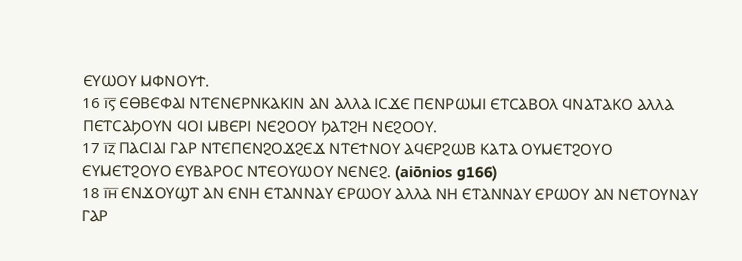ⲈⲨⲰⲞⲨ ⲘⲪⲚⲞⲨϮ.
16 ⲓ̅ⲋ̅ ⲈⲐⲂⲈⲪⲀⲒ ⲚⲦⲈⲚⲈⲢⲚⲔⲀⲔⲒⲚ ⲀⲚ ⲀⲖⲖⲀ ⲒⲤϪⲈ ⲠⲈⲚⲢⲰⲘⲒ ⲈⲦⲤⲀⲂⲞⲖ ϤⲚⲀⲦⲀⲔⲞ ⲀⲖⲖⲀ ⲠⲈⲦⲤⲀϦⲞⲨⲚ ϤⲞⲒ ⲘⲂⲈⲢⲒ ⲚⲈϨⲞⲞⲨ ϦⲀⲦϨⲎ ⲚⲈϨⲞⲞⲨ.
17 ⲓ̅ⲍ̅ ⲠⲀⲤⲒⲀⲒ ⲄⲀⲢ ⲚⲦⲈⲠⲈⲚϨⲞϪϨⲈϪ ⲚⲦⲈϮⲚⲞⲨ ⲀϤⲈⲢϨⲰⲂ ⲔⲀⲦⲀ ⲞⲨⲘⲈⲦϨⲞⲨⲞ ⲈⲨⲘⲈⲦϨⲞⲨⲞ ⲈⲨⲂⲀⲢⲞⲤ ⲚⲦⲈⲞⲨⲰⲞⲨ ⲚⲈⲚⲈϨ. (aiōnios g166)
18 ⲓ̅ⲏ̅ ⲈⲚϪⲞⲨϢⲦ ⲀⲚ ⲈⲚⲎ ⲈⲦⲀⲚⲚⲀⲨ ⲈⲢⲰⲞⲨ ⲀⲖⲖⲀ ⲚⲎ ⲈⲦⲀⲚⲚⲀⲨ ⲈⲢⲰⲞⲨ ⲀⲚ ⲚⲈⲦⲞⲨⲚⲀⲨ ⲄⲀⲢ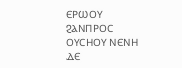ⲈⲢⲰⲞⲨ ϨⲀⲚⲠⲢⲞⲤ ⲞⲨⲤⲎⲞⲨ ⲚⲈⲚⲎ ⲆⲈ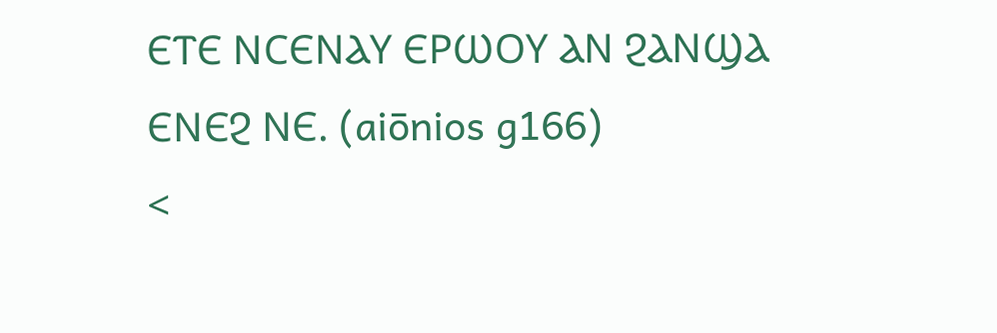ⲈⲦⲈ ⲚⲤⲈⲚⲀⲨ ⲈⲢⲰⲞⲨ ⲀⲚ ϨⲀⲚϢⲀ ⲈⲚⲈϨ ⲚⲈ. (aiōnios g166)
<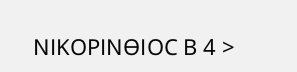ⲚⲒⲔⲞⲢⲒⲚⲐⲒⲞⲤ Ⲃ 4 >